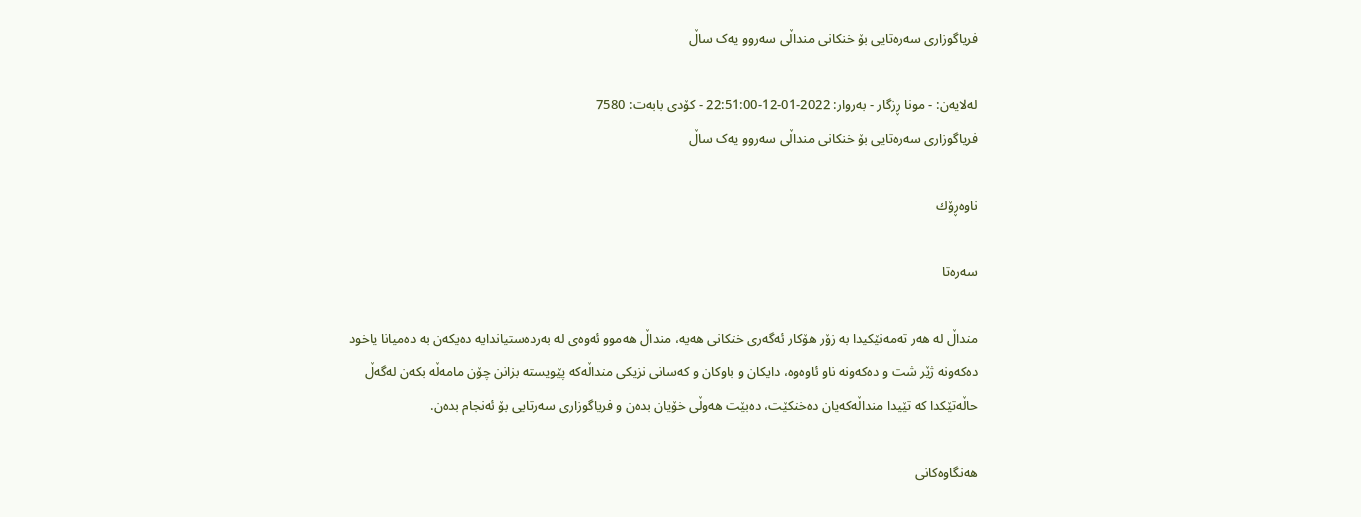فریاگوزاری سەرەتایی بۆ خنکانی منداڵی سەروو یەک ساڵ

له‌لایه‌ن: - مونا ڕزگار - به‌روار: 2022-01-12-22:51:00 - کۆدی بابەت: 7580
فریاگوزاری سەرەتایی بۆ خنکانی منداڵی سەروو یەک ساڵ

ناوه‌ڕۆك

سەرەتا

منداڵ لە هەر تەمەنێکیدا بە زۆر هۆکار ئەگەری خنکانی هەیە، منداڵ هەموو ئەوەی لە بەردەستیاندایە دەیکەن بە دەمیانا یاخود دەکەونە ژێر شت و دەکەونە ناو ئاوەوە، دایکان و باوکان و کەسانی نزیکی منداڵەکە پێویستە بزانن چۆن مامەڵە بکەن لەگەڵ حاڵەتێکدا کە تێیدا منداڵەکەیان دەخنکێت، دەبێت هەوڵی خۆیان بدەن و فریاگوزاری سەرتایی بۆ ئەنجام بدەن.

هەنگاوەکانی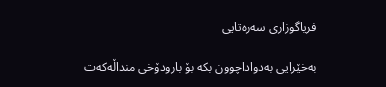فریاگوزاری سەرەتایی

بەخێرایی بەدواداچوون بکە بۆ بارودۆخی منداڵەکەت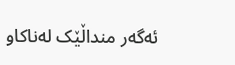ئەگەر منداڵێک لەناکاو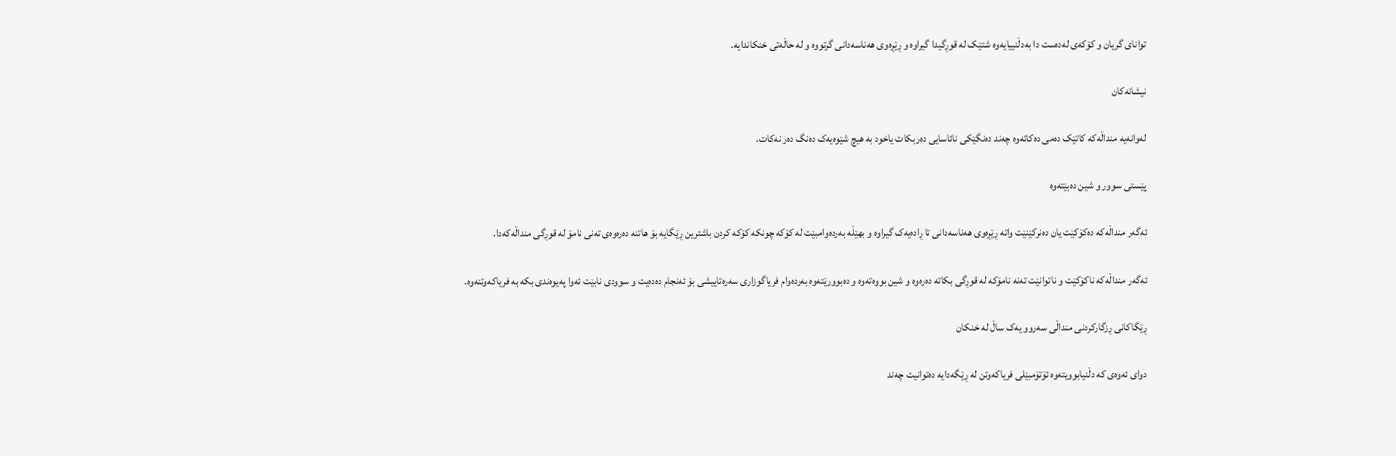توانای گریان و کۆکەی لەدەست دا بەدڵنییایەوە شتێک لە قوڕگیدا گیراوە و ڕێڕەوی هەناسەدانی گرتووە و لە حاڵەتی خنکاندایە.

نیشانەکان

لەوانەیە منداڵەکە کاتێک دەمی دەکاتەوە چەند دەنگێکی نائاسایی دەربکات یاخود بە هیچ شێوەیەک دەنگ دەر نەکات.

پێستی سوور و شین دەبێتەوە

ئەگەر منداڵەکە دەکۆکێت یان دەنرکێنێت واتە ڕێڕەوی هەناسەدانی تا ڕادەیەک گیراوە و بهێڵە بەردەوامبێت لە کۆکە چونکە کۆکە کردن باشترین ڕێگایە بۆ هاتنە دەرەوەی تەنی نامۆ لە قوڕگی منداڵەکەدا.

ئەگەر منداڵەکە ناکۆکێت و ناتوانێت تەنە نامۆکە لە قوڕگی بکاتە دەرەوە و شین بووەتەوە و دەبوورێتەوە بەردەوام فریاگوزاری سەرەتاییشی بۆ ئەنجام دەدەیت و سوودی نابێت ئەوا پەیوەندی بکە بە فریاکەوتنەوە.

ڕێگاکانی ڕزگارکردنی منداڵی سەروو یەک ساڵ لە خنکان

دوای ئەوەی کە دڵنیابوویتەوە ئۆتۆمبێلی فریاکەوتن لە ڕێگەدایە دەتوانیت چەند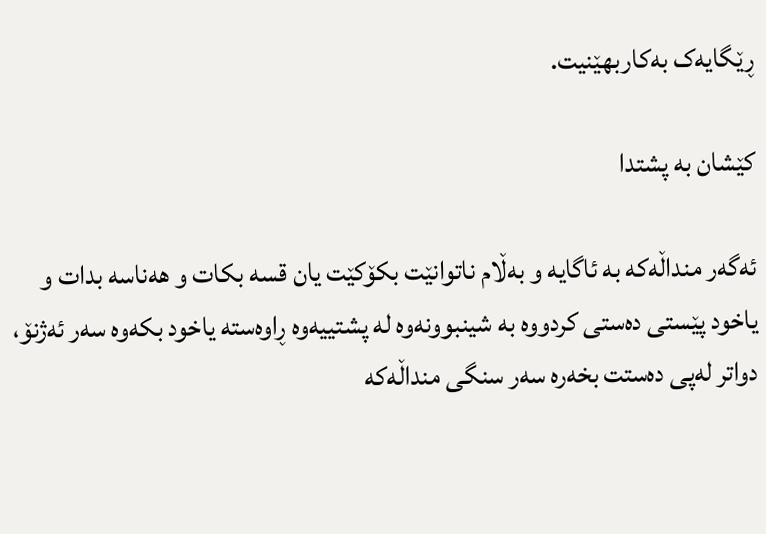ڕێگایەک بەکاربهێنیت.

کێشان بە پشتدا

ئەگەر منداڵەکە بە ئاگایە و بەڵام ناتوانێت بکۆکێت یان قسە بکات و هەناسە بدات و یاخود پێستی دەستی کردووە بە شینبوونەوە لە پشتییەوە ڕاوەستە یاخود بکەوە سەر ئەژنۆ، دواتر لەپی دەستت بخەرە سەر سنگی منداڵەکە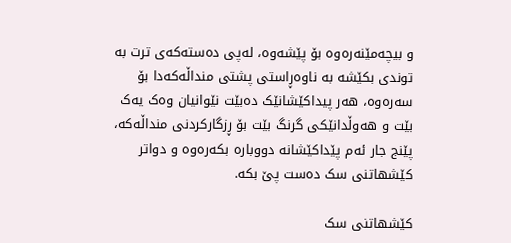و بیچەمێنەرەوە بۆ پێشەوە، لەپی دەستەکەی ترت بە توندی بکێشە بە ناوەڕاستی پشتی منداڵەکەدا بۆ سەرەوە، هەر پیداکێشانێک دەبێت نێوانیان وەک یەک بێت و هەوڵدانێکی گرنگ بێت بۆ ڕزگارکردنی منداڵەکە، پێنج جار ئەم پێداکێشانە دووبارە بکەرەوە و دواتر کێشهاتنی سک دەست پێ بکە.

کێشهاتنی سک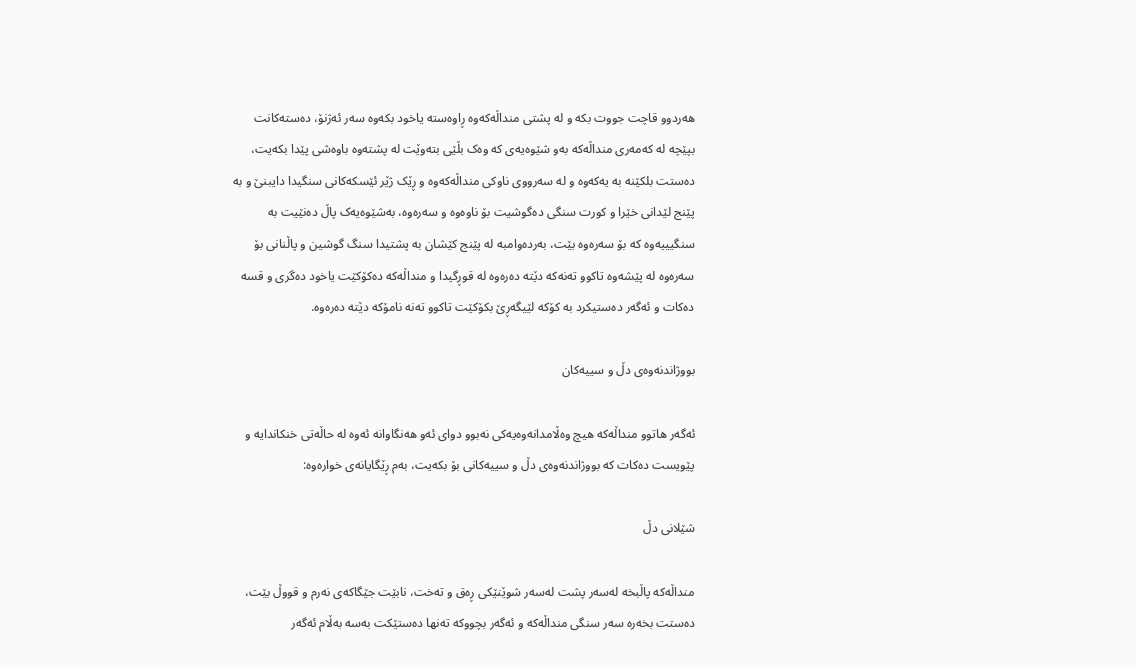هەردوو قاچت جووت بکە و لە پشتی منداڵەکەوە ڕاوەستە یاخود بکەوە سەر ئەژنۆ، دەستەکانت بپێچە لە کەمەری منداڵەکە بەو شێوەیەی کە وەک بڵێی بتەوێت لە پشتەوە باوەشی پێدا بکەیت، دەستت بلکێنە بە یەکەوە و لە سەرووی ناوکی منداڵەکەوە و ڕێک ژێر ئێسکەکانی سنگیدا دایبنێ و بە پێنج لێدانی خێرا و کورت سنگی دەگوشیت بۆ ناوەوە و سەرەوە، بەشێوەیەک پاڵ دەنێیت بە سنگیییەوە کە بۆ سەرەوە بێت، بەردەوامبە لە پێنج کێشان بە پشتیدا سنگ گوشین و پاڵنانی بۆ سەرەوە لە پێشەوە تاکوو تەنەکە دێتە دەرەوە لە قوڕگیدا و منداڵەکە دەکۆکێت یاخود دەگری و قسە دەکات و ئەگەر دەستیکرد بە کۆکە لێیگەڕێ بکۆکێت تاکوو تەنە نامۆکە دێتە دەرەوە.

بووژاندنەوەی دڵ و سییەکان

ئەگەر هاتوو منداڵەکە هیچ وەڵامدانەوەیەکی نەبوو دوای ئەو هەنگاوانە ئەوە لە حاڵەتی خنکاندایە و پێویست دەکات کە بووژاندنەوەی دڵ و سییەکانی بۆ بکەیت، بەم ڕێگایانەی خوارەوە:

شێلانی دڵ

منداڵەکە پاڵبخە لەسەر پشت لەسەر شوێنێکی ڕەق و تەخت، نابێت جێگاکەی نەرم و قووڵ بێت، دەستت بخەرە سەر سنگی منداڵەکە و ئەگەر بچووکە تەنها دەستێکت بەسە بەڵام ئەگەر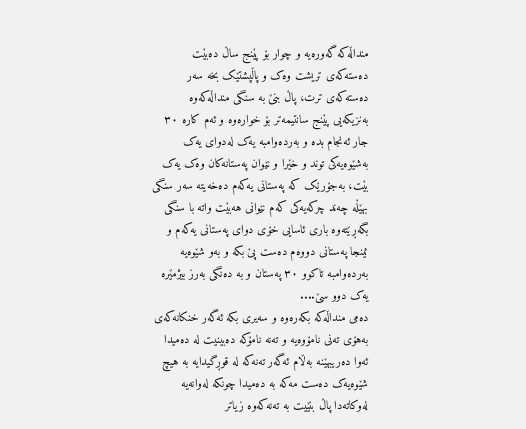منداڵەکە گەورەیە و چوار بۆ پێنج ساڵ دەبێت دەستەکەی تریشت وەک و پاڵپشتێک بخە سەر دەستەکەی ترت، پاڵ بنێ بە سنگی منداڵەکەوە بەنزیکەیی پێنج سانتیمەتر بۆ خوارەوە و ئەم کارە ٣٠ جار ئەنجام بدە و بەردەوامبە یەک لەدوای یەک بەشێوەیەکی توند و خێرا و نێوان پەستانەکان وەک یەک بێت، بەجۆرێک کە پەستانی یەکەم دەخەیتە سەر سنگی بهێڵە چەند چرکەیەکی کەم نێوانی هەبێت واتە با سنگی بگەڕێتەوە باری ئاسایی خۆی دوای پەستانی یەکەم و ئینجا پەستانی دووەم دەست پێ بکە و بەو شێوەیە بەردەوامبە تاکوو ٣٠ پەستان و بە دەنگی بەرز بیژمێرە یەک دوو سێ....
دەمی منداڵەکە بکەرەوە و سەیری بکە ئەگەر خنکانەکەی بەهۆی تەنی نامۆوەیە و تەنە نامۆکە دەبینیت لە دەمیدا ئەوا دەریبهێنە بەڵام ئەگەر تەنەکە لە قوڕگیدایە بە هیچ شێوەیەک دەست مەکە بە دەمیدا چونکە لەوانەیە لەوکاتەدا پاڵ بنێیت بە تەنەکەوە زیاتر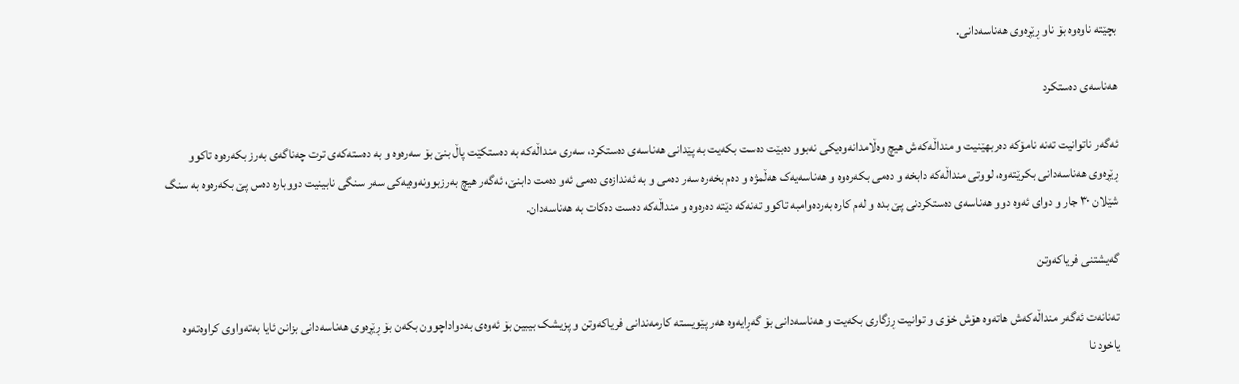بچێتە ناوەوە بۆ ناو ڕێڕەوی هەناسەدانی.

هەناسەی دەستکرد

ئەگەر ناتوانیت تەنە نامۆکە دەربهێنیت و منداڵەکەش هیچ وەڵامدانەوەیکی نەبوو دەبێت دەست بکەیت بە پێدانی هەناسەی دەستکرد، سەری منداڵەکە بە دەستکێت پاڵ بنێ بۆ سەرەوە و بە دەستەکەی ترت چەناگەی بەرز بکەرەوە تاکوو ڕێڕەوی هەناسەدانی بکرێتەوە، لووتی منداڵەکە دابخە و دەمی بکەرەوە و هەناسەیەک هەڵمژە و دەم بخەرە سەر دەمی و بە ئەندازەی دەمی ئەو دەمت دابنێ، ئەگەر هیچ بەرزبوونەوەیەکی سەر سنگی نابینیت دووبارە دەس پێ بکەرەوە بە سنگ شێلان ٣٠ جار و دوای ئەوە دوو هەناسەی دەستکردنی پێ بدە و لەم کارە بەردەوامبە تاکوو تەنەکە دێتە دەرەوە و منداڵەکە دەست دەکات بە هەناسەدان.

گەیشتنی فریاکەوتن

تەنانەت ئەگەر منداڵەکەش هاتەوە هۆش خۆی و توانیت ڕزگاری بکەیت و هەناسەدانی بۆ گەڕایەوە هەر پێویستە کارمەندانی فریاکەوتن و پزیشک بیبین بۆ ئەوەی بەدواداچوون بکەن بۆ ڕێڕەوی هەناسەدانی بزانن ئایا بەتەواوی کراوەتەوە یاخود نا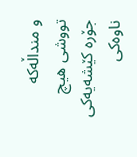و منداڵەکە تووشی هیچ جۆرە کێشەیەکی ناوەکی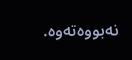نەبووەتەوە.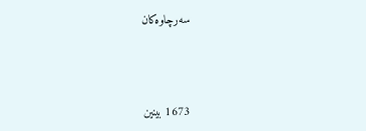سەرچاوەکان



1673 بینین